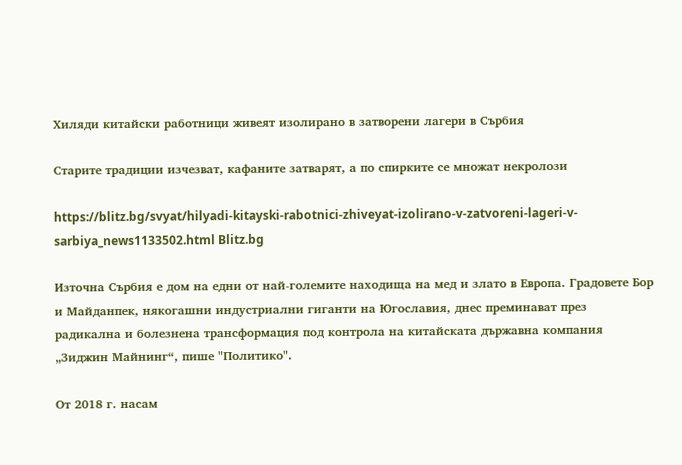Хиляди китайски работници живеят изолирано в затворени лагери в Сърбия

Старите традиции изчезват, кафаните затварят, а по спирките се множат некролози

https://blitz.bg/svyat/hilyadi-kitayski-rabotnici-zhiveyat-izolirano-v-zatvoreni-lageri-v-sarbiya_news1133502.html Blitz.bg

Източна Сърбия е дом на едни от най-големите находища на мед и злато в Европа. Градовете Бор и Майданпек, някогашни индустриални гиганти на Югославия, днес преминават през радикална и болезнена трансформация под контрола на китайската държавна компания „Зиджин Майнинг“, пише "Политико".

От 2018 г. насам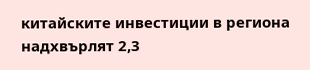китайските инвестиции в региона надхвърлят 2,3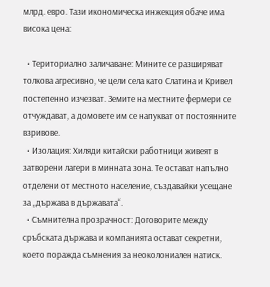млрд. евро. Тази икономическа инжекция обаче има висока цена:

  • Териториално заличаване: Мините се разширяват толкова агресивно, че цели села като Слатина и Кривел постепенно изчезват. Земите на местните фермери се отчуждават, а домовете им се напукват от постоянните взривове.
  • Изолация: Хиляди китайски работници живеят в затворени лагери в минната зона. Те остават напълно отделени от местното население, създавайки усещане за „държава в държавата“.
  • Съмнителна прозрачност: Договорите между сръбската държава и компанията остават секретни, което поражда съмнения за неоколониален натиск.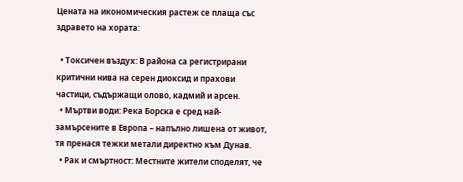Цената на икономическия растеж се плаща със здравето на хората:

  • Токсичен въздух: В района са регистрирани критични нива на серен диоксид и прахови частици, съдържащи олово, кадмий и арсен.
  • Мъртви води: Река Борска е сред най-замърсените в Европа – напълно лишена от живот, тя пренася тежки метали директно към Дунав.
  • Рак и смъртност: Местните жители споделят, че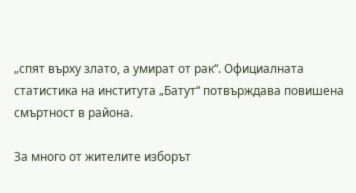„спят върху злато, а умират от рак“. Официалната статистика на института „Батут“ потвърждава повишена смъртност в района.

За много от жителите изборът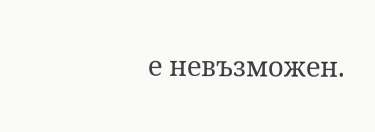е невъзможен.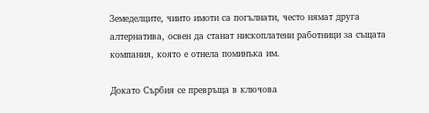Земеделците, чиито имоти са погълнати, често нямат друга алтернатива, освен да станат нископлатени работници за същата компания, която е отнела поминъка им.

Докато Сърбия се превръща в ключова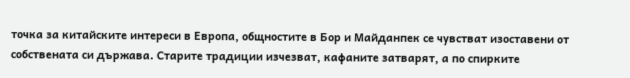точка за китайските интереси в Европа, общностите в Бор и Майданпек се чувстват изоставени от собствената си държава. Старите традиции изчезват, кафаните затварят, а по спирките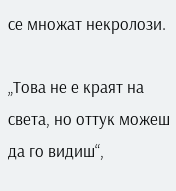се множат некролози.

„Това не е краят на света, но оттук можеш да го видиш“,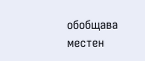обобщава местен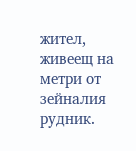жител, живеещ на метри от зейналия рудник.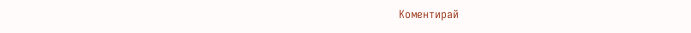Коментирай